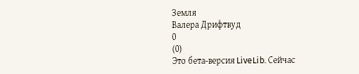Земля
Валера Дрифтвуд
0
(0)
Это бета-версия LiveLib. Сейчас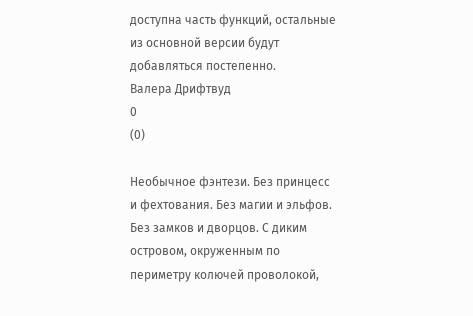доступна часть функций, остальные из основной версии будут добавляться постепенно.
Валера Дрифтвуд
0
(0)

Необычное фэнтези. Без принцесс и фехтования. Без магии и эльфов. Без замков и дворцов. С диким островом, окруженным по периметру колючей проволокой,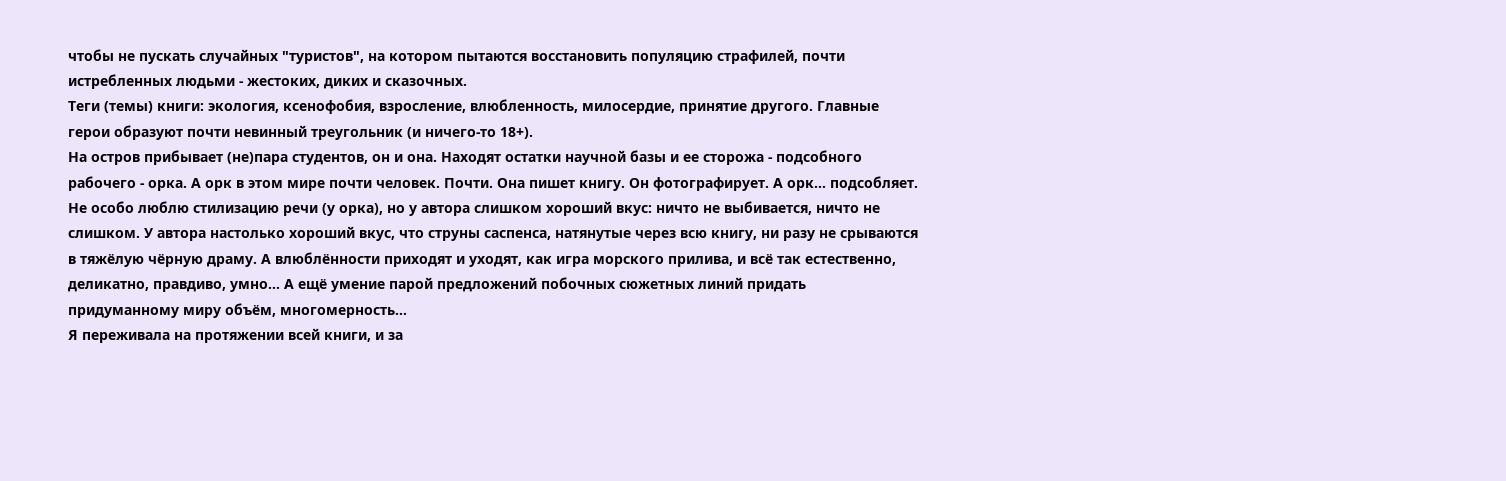чтобы не пускать случайных "туристов", на котором пытаются восстановить популяцию страфилей, почти истребленных людьми - жестоких, диких и сказочных.
Теги (темы) книги: экология, ксенофобия, взросление, влюбленность, милосердие, принятие другого. Главные герои образуют почти невинный треугольник (и ничего-то 18+).
На остров прибывает (не)пара студентов, он и она. Находят остатки научной базы и ее сторожа - подсобного рабочего - орка. А орк в этом мире почти человек. Почти. Она пишет книгу. Он фотографирует. А орк… подсобляет.
Не особо люблю стилизацию речи (у орка), но у автора слишком хороший вкус: ничто не выбивается, ничто не слишком. У автора настолько хороший вкус, что струны саспенса, натянутые через всю книгу, ни разу не срываются в тяжёлую чёрную драму. А влюблённости приходят и уходят, как игра морского прилива, и всё так естественно, деликатно, правдиво, умно… А ещё умение парой предложений побочных сюжетных линий придать придуманному миру объём, многомерность…
Я переживала на протяжении всей книги, и за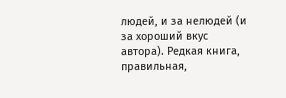людей, и за нелюдей (и за хороший вкус автора). Редкая книга, правильная,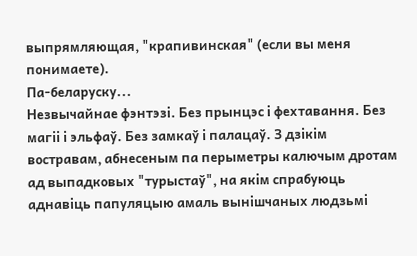выпрямляющая, "крапивинская" (если вы меня понимаете).
Па-беларуску...
Незвычайнае фэнтэзі. Без прынцэс і фехтавання. Без магіі і эльфаў. Без замкаў і палацаў. З дзікім востравам, абнесеным па перыметры калючым дротам ад выпадковых "турыстаў", на якім спрабуюць аднавіць папуляцыю амаль вынішчаных людзьмі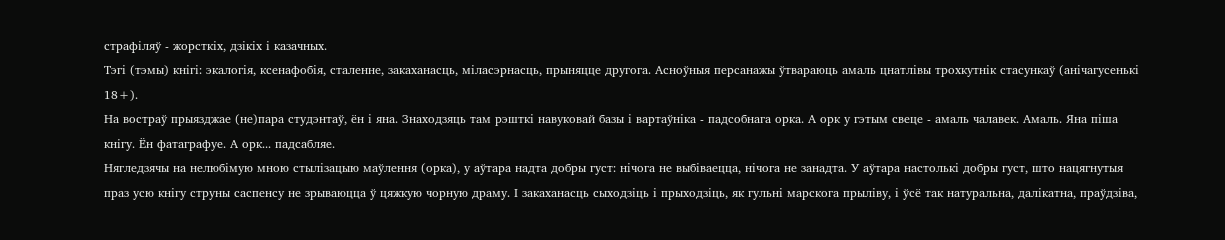страфіляў - жорсткіх, дзікіх і казачных.
Тэгі (тэмы) кнігі: экалогія, ксенафобія, сталенне, закаханасць, міласэрнасць, прыняцце другога. Асноўныя персанажы ўтвараюць амаль цнатлівы трохкутнік стасункаў (анічагусенькі 18+).
На востраў прыязджае (не)пара студэнтаў, ён і яна. Знаходзяць там рэшткі навуковай базы і вартаўніка - падсобнага орка. А орк у гэтым свеце - амаль чалавек. Амаль. Яна піша кнігу. Ён фатаграфуе. А орк... падсабляе.
Нягледзячы на нелюбімую мною стылізацыю маўлення (орка), у аўтара надта добры густ: нічога не выбіваецца, нічога не занадта. У аўтара настолькі добры густ, што нацягнутыя праз усю кнігу струны саспенсу не зрываюцца ў цяжкую чорную драму. І закаханасць сыходзіць і прыходзіць, як гульні марскога прыліву, і ўсё так натуральна, далікатна, праўдзіва,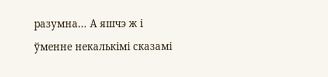разумна... А яшчэ ж і ўменне некалькімі сказамі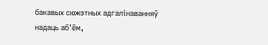бакавых сюжэтных адгалінаванняў надаць аб'ём,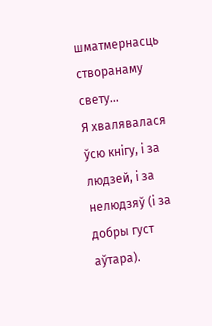шматмернасць створанаму свету...
Я хвалявалася ўсю кнігу, і за людзей, і за нелюдзяў (і за добры густ аўтара).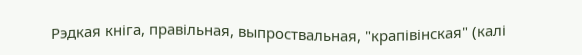Рэдкая кніга, правільная, выпроствальная, "крапівінская" (калі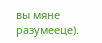вы мяне разумееце).